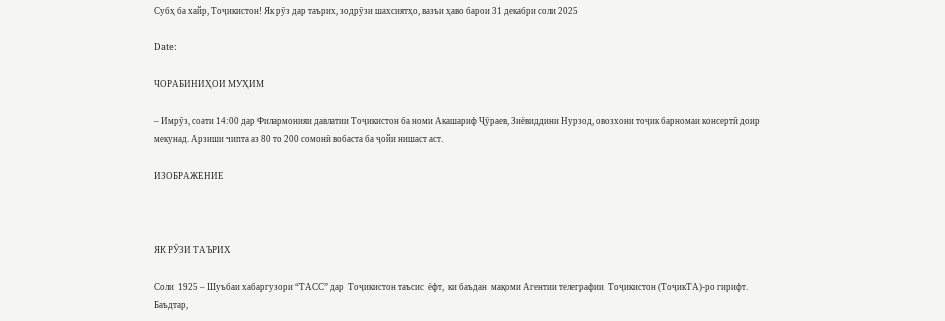Субҳ ба хайр, Тоҷикистон! Як рӯз дар таърих, зодрӯзи шахсиятҳо, вазъи ҳаво барои 31 декабри соли 2025

Date:

ЧОРАБИНИҲОИ МУҲИМ

– Имрӯз, соати 14:00 дар Филармонияи давлатии Тоҷикистон ба номи Акашариф Ҷӯраев, Зиёвиддини Нурзод, овозхони тоҷик барномаи консертӣ доир мекунад. Арзиши чипта аз 80 то 200 сомонӣ вобаста ба ҷойи нишаст аст.

ИЗОБРАЖЕНИЕ



ЯК РӮЗИ ТАЪРИХ

Соли  1925 – Шуъбаи хабаргузори “ТАСС” дар  Тоҷикистон таъсис  ёфт,  ки баъдан  мақоми Агентии телеграфии  Тоҷикистон (ТоҷикТА)-ро гирифт. Баъдтар,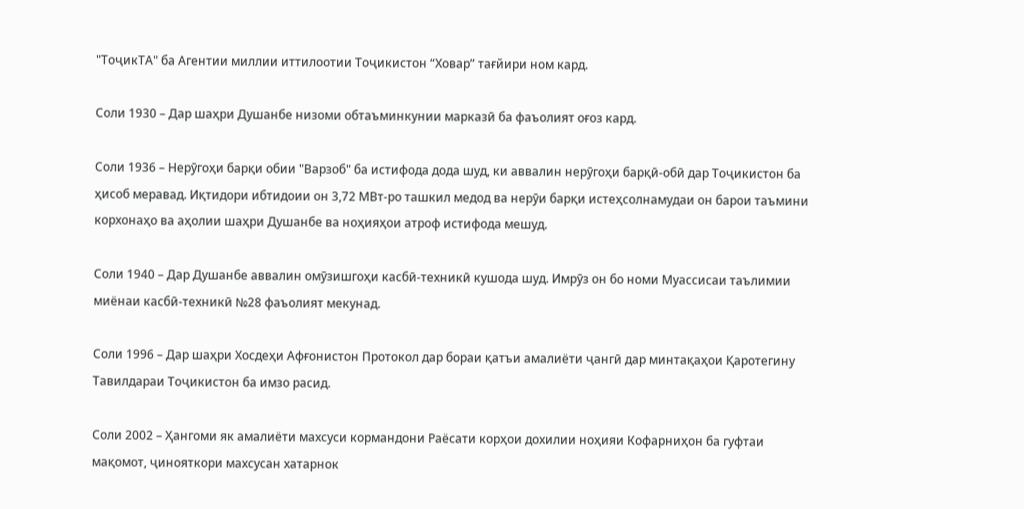"ТоҷикТА" ба Агентии миллии иттилоотии Тоҷикистон “Ховар” тағйири ном кард.

Соли 1930 – Дар шаҳри Душанбе низоми обтаъминкунии марказӣ ба фаъолият оғоз кард.

Соли 1936 – Нерӯгоҳи барқи обии "Варзоб" ба истифода дода шуд, ки аввалин нерӯгоҳи барқӣ-обӣ дар Тоҷикистон ба ҳисоб меравад. Иқтидори ибтидоии он 3,72 МВт-ро ташкил медод ва нерӯи барқи истеҳсолнамудаи он барои таъмини корхонаҳо ва аҳолии шаҳри Душанбе ва ноҳияҳои атроф истифода мешуд.

Соли 1940 – Дар Душанбе аввалин омӯзишгоҳи касбӣ-техникӣ кушода шуд. Имрӯз он бо номи Муассисаи таълимии миёнаи касбӣ-техникӣ №28 фаъолият мекунад.

Соли 1996 – Дар шаҳри Хосдеҳи Афғонистон Протокол дар бораи қатъи амалиёти ҷангӣ дар минтақаҳои Қаротегину Тавилдараи Тоҷикистон ба имзо расид.

Соли 2002 – Ҳангоми як амалиёти махсуси кормандони Раёсати корҳои дохилии ноҳияи Кофарниҳон ба гуфтаи мақомот, ҷинояткори махсусан хатарнок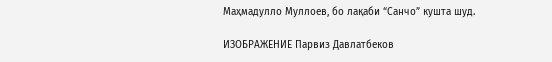Маҳмадулло Муллоев, бо лақаби “Санчо” кушта шуд.

ИЗОБРАЖЕНИЕ Парвиз Давлатбеков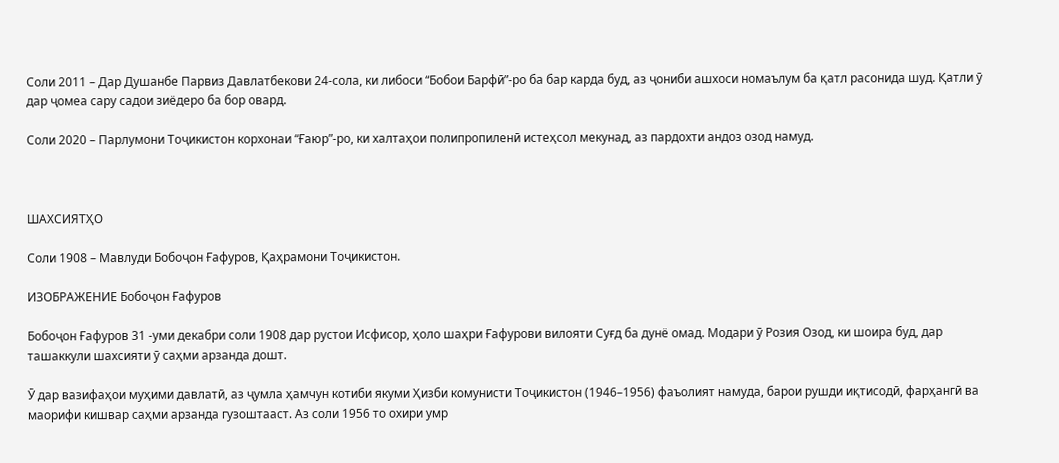Соли 2011 – Дар Душанбе Парвиз Давлатбекови 24-сола, ки либоси “Бобои Барфӣ”-ро ба бар карда буд, аз ҷониби ашхоси номаълум ба қатл расонида шуд. Қатли ӯ дар ҷомеа сару садои зиёдеро ба бор овард.

Соли 2020 – Парлумони Тоҷикистон корхонаи “Ғаюр”-ро, ки халтаҳои полипропиленӣ истеҳсол мекунад, аз пардохти андоз озод намуд.



ШАХСИЯТҲО

Соли 1908 – Мавлуди Бобоҷон Ғафуров, Қаҳрамони Тоҷикистон.

ИЗОБРАЖЕНИЕ Бобоҷон Ғафуров

Бобоҷон Ғафуров 31 -уми декабри соли 1908 дар рустои Исфисор, ҳоло шаҳри Ғафурови вилояти Суғд ба дунё омад. Модари ӯ Розия Озод, ки шоира буд, дар ташаккули шахсияти ӯ саҳми арзанда дошт.

Ӯ дар вазифаҳои муҳими давлатӣ, аз ҷумла ҳамчун котиби якуми Ҳизби комунисти Тоҷикистон (1946–1956) фаъолият намуда, барои рушди иқтисодӣ, фарҳангӣ ва маорифи кишвар саҳми арзанда гузоштааст. Аз соли 1956 то охири умр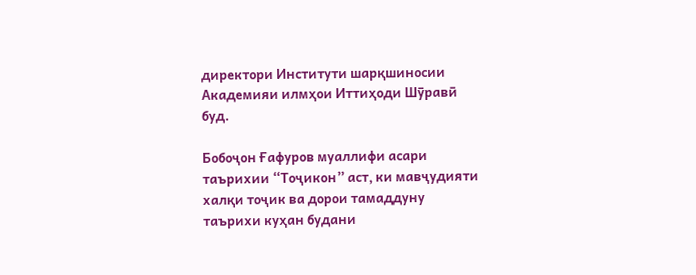директори Институти шарқшиносии Академияи илмҳои Иттиҳоди Шӯравӣ буд.

Бобоҷон Ғафуров муаллифи асари таърихии “Тоҷикон” аст, ки мавҷудияти халқи тоҷик ва дорои тамаддуну таърихи куҳан будани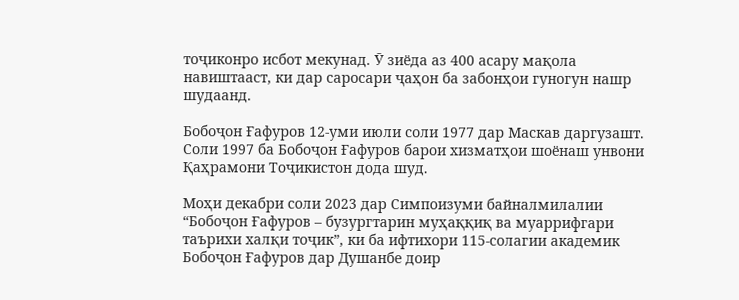тоҷиконро исбот мекунад. Ӯ зиёда аз 400 асару мақола навиштааст, ки дар саросари ҷаҳон ба забонҳои гуногун нашр шудаанд.

Бобоҷон Ғафуров 12-уми июли соли 1977 дар Маскав даргузашт. Соли 1997 ба Бобоҷон Ғафуров барои хизматҳои шоёнаш унвони Қаҳрамони Тоҷикистон дода шуд.

Моҳи декабри соли 2023 дар Симпоизуми байналмилалии “Бобоҷон Ғафуров – бузургтарин муҳаққиқ ва муаррифгари таърихи халқи тоҷик”, ки ба ифтихори 115-солагии академик Бобоҷон Ғафуров дар Душанбе доир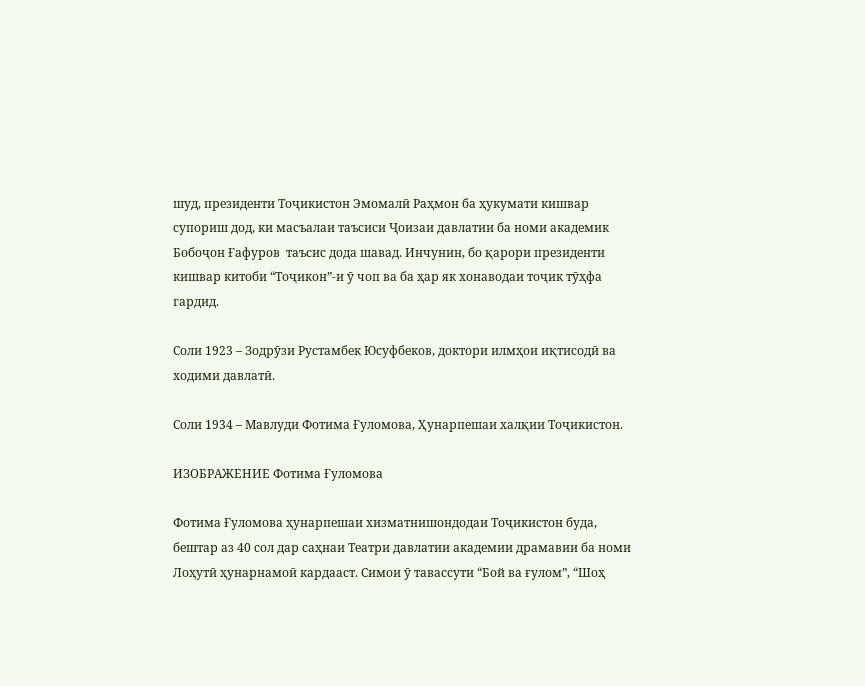шуд, президенти Тоҷикистон Эмомалӣ Раҳмон ба ҳукумати кишвар супориш дод, ки масъалаи таъсиси Ҷоизаи давлатии ба номи академик Бобоҷон Ғафуров  таъсис дода шавад. Инчунин, бо қарори президенти кишвар китоби “Тоҷикон”-и ӯ чоп ва ба ҳар як хонаводаи тоҷик тӯҳфа гардид.

Соли 1923 – Зодрӯзи Рустамбек Юсуфбеков, доктори илмҳои иқтисодӣ ва ходими давлатӣ.

Соли 1934 – Мавлуди Фотима Ғуломова, Ҳунарпешаи халқии Тоҷикистон.

ИЗОБРАЖЕНИЕ Фотима Ғуломова

Фотима Ғуломова ҳунарпешаи хизматнишондодаи Тоҷикистон буда, бештар аз 40 сол дар саҳнаи Театри давлатии академии драмавии ба номи Лоҳутӣ ҳунарнамоӣ кардааст. Симои ӯ тавассути “Бой ва ғулом”, “Шоҳ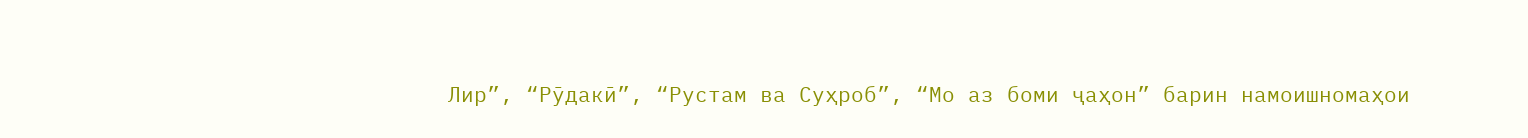Лир”, “Рӯдакӣ”, “Рустам ва Суҳроб”, “Мо аз боми ҷаҳон” барин намоишномаҳои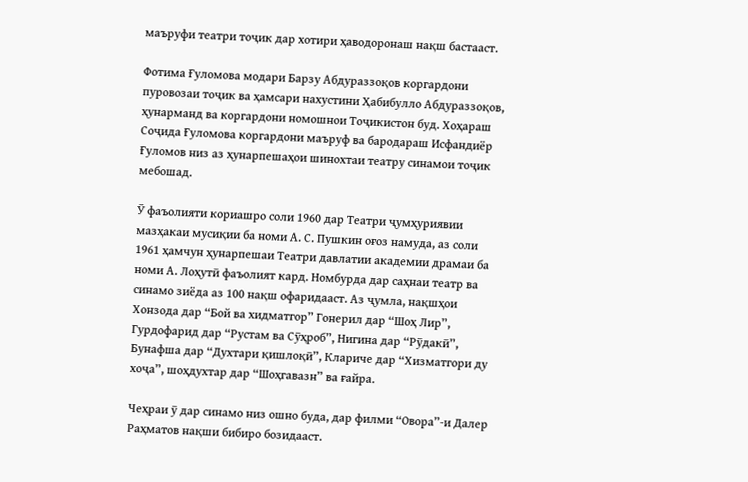маъруфи театри тоҷик дар хотири ҳаводоронаш нақш бастааст.

Фотима Ғуломова модари Барзу Абдураззоқов коргардони пуровозаи тоҷик ва ҳамсари нахустини Ҳабибулло Абдураззоқов, ҳунарманд ва коргардони номошнои Тоҷикистон буд. Хоҳараш Соҷида Ғуломова коргардони маъруф ва бародараш Исфандиёр Ғуломов низ аз ҳунарпешаҳои шинохтаи театру синамои тоҷик мебошад.

Ӯ фаъолияти кориашро cоли 1960 дар Театри ҷумҳуриявии мазҳакаи мусиқии ба номи А. С. Пушкин оғоз намуда, аз соли 1961 ҳамчун ҳунарпешаи Театри давлатии академии драмаи ба номи А. Лоҳутӣ фаъолият кард. Номбурда дар саҳнаи театр ва синамо зиёда аз 100 нақш офаридааст. Аз ҷумла, нақшҳои Хонзода дар “Бой ва хидматгор” Гонерил дар “Шоҳ Лир”, Гурдофарид дар “Рустам ва Сӯҳроб”, Нигина дар “Рӯдакӣ”, Бунафша дар “Духтари қишлоқӣ”, Клариче дар “Хизматгори ду хоҷа”, шоҳдухтар дар “Шоҳгавазн” ва ғайра.

Чеҳраи ӯ дар синамо низ ошно буда, дар филми “Овора”-и Далер Раҳматов нақши бибиро бозидааст.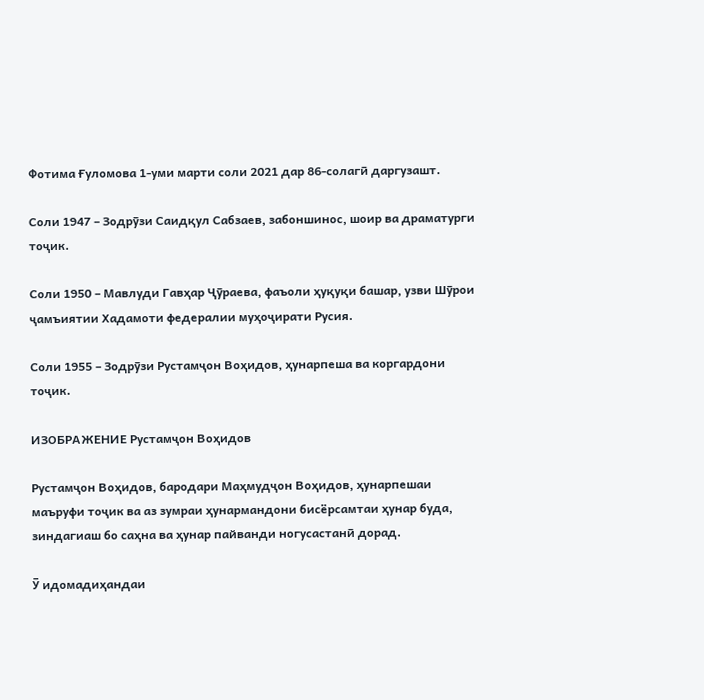Фотима Ғуломова 1-уми марти соли 2021 дар 86-солагӣ даргузашт.

Соли 1947 – Зодрӯзи Саидқул Сабзаев, забоншинос, шоир ва драматурги тоҷик.

Соли 1950 – Мавлуди Гавҳар Ҷӯраева, фаъоли ҳуқуқи башар, узви Шӯрои ҷамъиятии Хадамоти федералии муҳоҷирати Русия.

Соли 1955 – Зодрӯзи Рустамҷон Воҳидов, ҳунарпеша ва коргардони тоҷик.

ИЗОБРАЖЕНИЕ Рустамҷон Воҳидов

Рустамҷон Воҳидов, бародари Маҳмудҷон Воҳидов, ҳунарпешаи маъруфи тоҷик ва аз зумраи ҳунармандони бисёрсамтаи ҳунар буда, зиндагиаш бо саҳна ва ҳунар пайванди ногусастанӣ дорад.

Ӯ идомадиҳандаи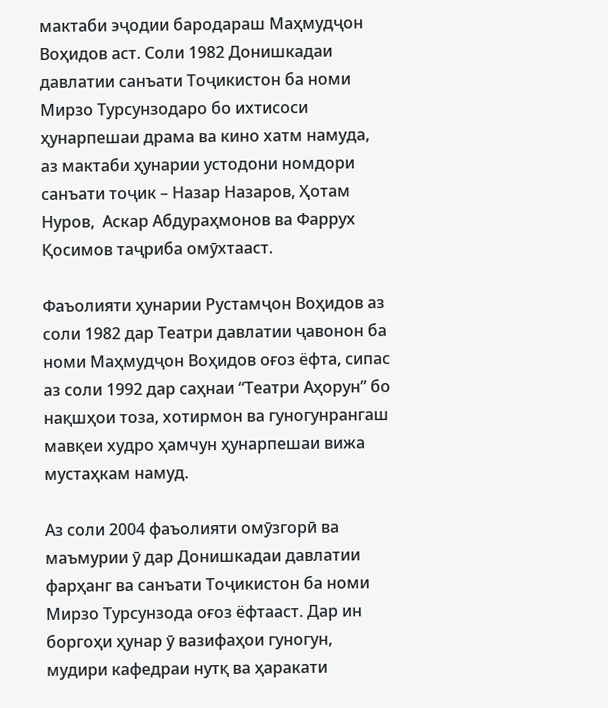мактаби эҷодии бародараш Маҳмудҷон Воҳидов аст. Соли 1982 Донишкадаи давлатии санъати Тоҷикистон ба номи Мирзо Турсунзодаро бо ихтисоси ҳунарпешаи драма ва кино хатм намуда, аз мактаби ҳунарии устодони номдори санъати тоҷик – Назар Назаров, Ҳотам Нуров,  Аскар Абдураҳмонов ва Фаррух Қосимов таҷриба омӯхтааст.

Фаъолияти ҳунарии Рустамҷон Воҳидов аз соли 1982 дар Театри давлатии ҷавонон ба номи Маҳмудҷон Воҳидов оғоз ёфта, сипас аз соли 1992 дар саҳнаи “Театри Аҳорун” бо нақшҳои тоза, хотирмон ва гуногунрангаш мавқеи худро ҳамчун ҳунарпешаи вижа мустаҳкам намуд.

Аз соли 2004 фаъолияти омӯзгорӣ ва маъмурии ӯ дар Донишкадаи давлатии фарҳанг ва санъати Тоҷикистон ба номи Мирзо Турсунзода оғоз ёфтааст. Дар ин боргоҳи ҳунар ӯ вазифаҳои гуногун, мудири кафедраи нутқ ва ҳаракати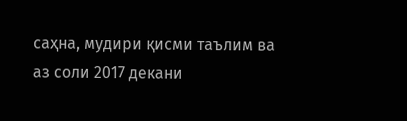саҳна, мудири қисми таълим ва аз соли 2017 декани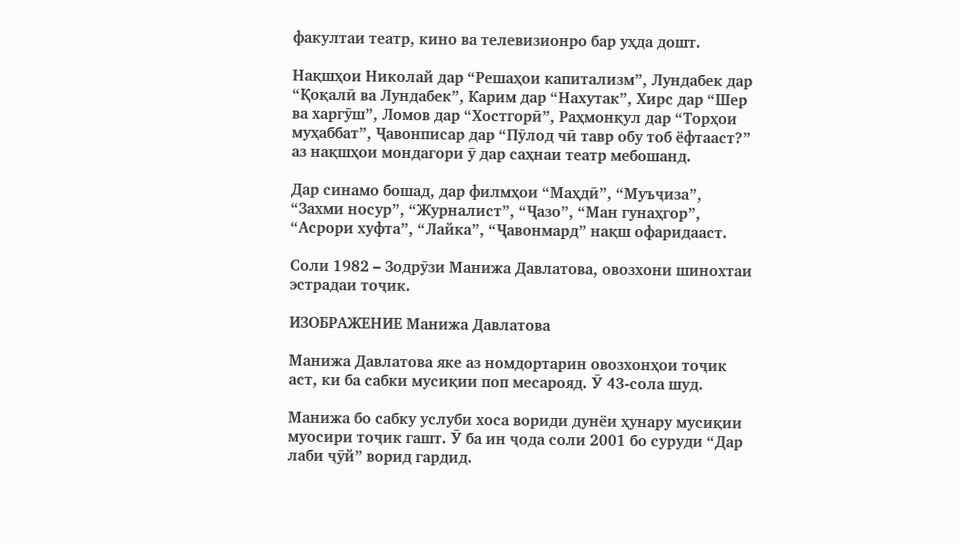факултаи театр, кино ва телевизионро бар уҳда дошт.

Нақшҳои Николай дар “Решаҳои капитализм”, Лундабек дар “Қоқалӣ ва Лундабек”, Карим дар “Нахутак”, Хирс дар “Шер ва харгӯш”, Ломов дар “Хостгорӣ”, Раҳмонқул дар “Торҳои муҳаббат”, Ҷавонписар дар “Пӯлод чӣ тавр обу тоб ёфтааст?” аз нақшҳои мондагори ӯ дар саҳнаи театр мебошанд.

Дар синамо бошад, дар филмҳои “Маҳдӣ”, “Муъҷиза”, “Захми носур”, “Журналист”, “Ҷазо”, “Ман гунаҳгор”, “Асрори хуфта”, “Лайка”, “Ҷавонмард” нақш офаридааст.

Соли 1982 – Зодрӯзи Манижа Давлатова, овозхони шинохтаи эстрадаи тоҷик.

ИЗОБРАЖЕНИЕ Манижа Давлатова

Манижа Давлатова яке аз номдортарин овозхонҳои тоҷик аст, ки ба сабки мусиқии поп месарояд. Ӯ 43-сола шуд.

Манижа бо сабку услуби хоса вориди дунёи ҳунару мусиқии муосири тоҷик гашт. Ӯ ба ин ҷода соли 2001 бо суруди “Дар лаби ҷӯй” ворид гардид.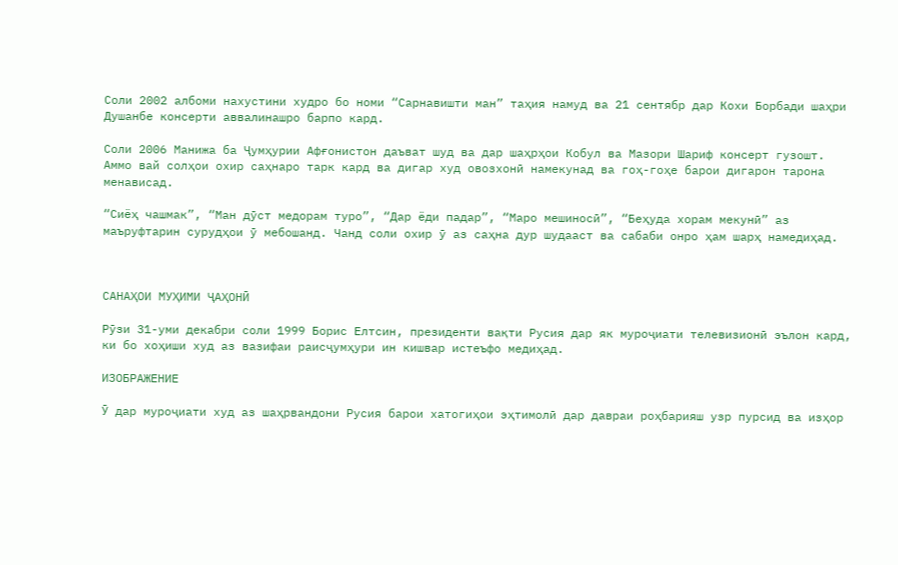Соли 2002 албоми нахустини худро бо номи “Сарнавишти ман” таҳия намуд ва 21 сентябр дар Кохи Борбади шаҳри Душанбе консерти аввалинашро барпо кард.

Соли 2006 Манижа ба Ҷумҳурии Афғонистон даъват шуд ва дар шаҳрҳои Кобул ва Мазори Шариф консерт гузошт. Аммо вай солҳои охир саҳнаро тарк кард ва дигар худ овозхонӣ намекунад ва гоҳ-гоҳе барои дигарон тарона менависад.

“Сиёҳ чашмак”, “Ман дӯст медорам туро”, “Дар ёди падар”, “Маро мешиносӣ”, “Беҳуда хорам мекунӣ” аз маъруфтарин сурудҳои ӯ мебошанд. Чанд соли охир ӯ аз саҳна дур шудааст ва сабаби онро ҳам шарҳ намедиҳад.



САНАҲОИ МУҲИМИ ҶАҲОНӢ

Рӯзи 31-уми декабри соли 1999 Борис Елтсин, президенти вақти Русия дар як муроҷиати телевизионӣ эълон кард, ки бо хоҳиши худ аз вазифаи раисҷумҳури ин кишвар истеъфо медиҳад.

ИЗОБРАЖЕНИЕ

Ӯ дар муроҷиати худ аз шаҳрвандони Русия барои хатогиҳои эҳтимолӣ дар давраи роҳбарияш узр пурсид ва изҳор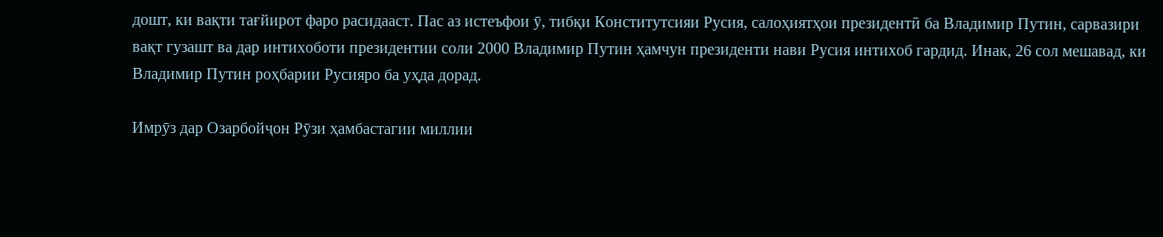дошт, ки вақти тағйирот фаро расидааст. Пас аз истеъфои ӯ, тибқи Конститутсияи Русия, салоҳиятҳои президентӣ ба Владимир Путин, сарвазири вақт гузашт ва дар интихоботи президентии соли 2000 Владимир Путин ҳамчун президенти нави Русия интихоб гардид. Инак, 26 сол мешавад, ки Владимир Путин роҳбарии Русияро ба уҳда дорад.

Имрӯз дар Озарбойҷон Рӯзи ҳамбастагии миллии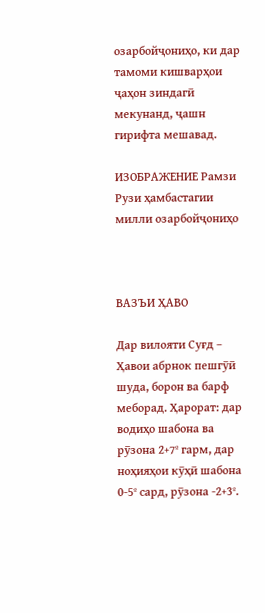озарбойҷониҳо, ки дар тамоми кишварҳои ҷаҳон зиндагӣ мекунанд, ҷашн гирифта мешавад.

ИЗОБРАЖЕНИЕ Рамзи Рузи ҳамбастагии милли озарбойҷониҳо



ВАЗЪИ ҲАВО

Дар вилояти Суғд – Ҳавои абрнок пешгӯӣ шуда, борон ва барф меборад. Ҳарорат: дар водиҳо шабона ва рӯзона 2+7º гарм, дар ноҳияҳои кӯҳӣ шабона 0-5º сард, рӯзона -2+3º.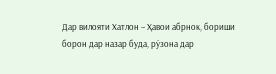Дар вилояти Хатлон – Ҳавои абрнок, бориши борон дар назар буда, рӯзона дар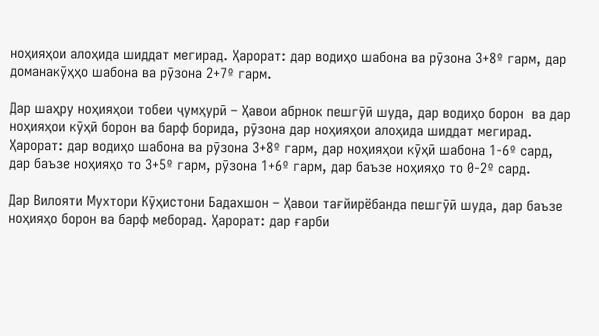ноҳияҳои алоҳида шиддат мегирад. Ҳарорат: дар водиҳо шабона ва рӯзона 3+8º гарм, дар  доманакӯҳҳо шабона ва рӯзона 2+7º гарм.

Дар шаҳру ноҳияҳои тобеи ҷумҳурӣ – Ҳавои абрнок пешгӯӣ шуда, дар водиҳо борон  ва дар ноҳияҳои кӯҳӣ борон ва барф борида, рӯзона дар ноҳияҳои алоҳида шиддат мегирад. Ҳарорат: дар водиҳо шабона ва рӯзона 3+8º гарм, дар ноҳияҳои кӯҳӣ шабона 1-6º сард, дар баъзе ноҳияҳо то 3+5º гарм, рӯзона 1+6º гарм, дар баъзе ноҳияҳо то 0-2º сард.

Дар Вилояти Мухтори Кӯҳистони Бадахшон – Ҳавои тағйирёбанда пешгӯӣ шуда, дар баъзе ноҳияҳо борон ва барф меборад. Ҳарорат: дар ғарби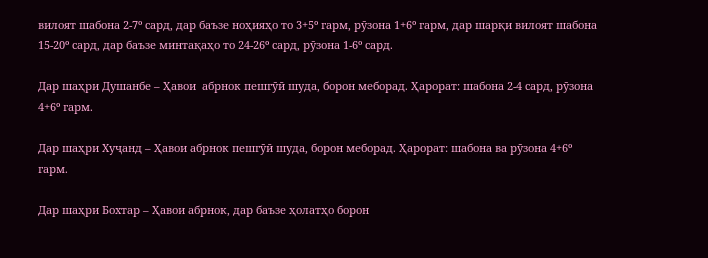вилоят шабона 2-7º сард, дар баъзе ноҳияҳо то 3+5º гарм, рӯзона 1+6º гарм, дар шарқи вилоят шабона 15-20º сард, дар баъзе минтақаҳо то 24-26º сард, рӯзона 1-6º сард.

Дар шаҳри Душанбе – Ҳавои  абрнок пешгӯӣ шуда, борон меборад. Ҳарорат: шабона 2-4 сард, рӯзона 4+6º гарм.

Дар шаҳри Хуҷанд – Ҳавои абрнок пешгӯӣ шуда, борон меборад. Ҳарорат: шабона ва рӯзона 4+6º гарм.

Дар шаҳри Бохтар – Ҳавои абрнок, дар баъзе ҳолатҳо борон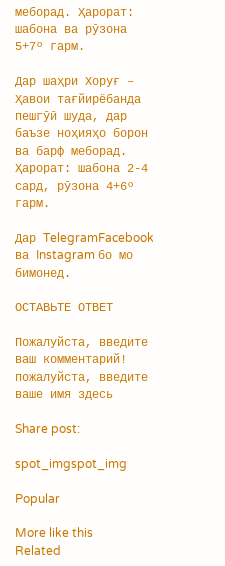меборад. Ҳарорат: шабона ва рӯзона 5+7º гарм.

Дар шаҳри Хоруғ – Ҳавои тағйирёбанда пешгӯӣ шуда, дар баъзе ноҳияҳо борон ва барф меборад. Ҳарорат: шабона 2-4 сард, рӯзона 4+6º гарм.

Дар TelegramFacebook ва Instagram бо мо бимонед.

ОСТАВЬТЕ ОТВЕТ

Пожалуйста, введите ваш комментарий!
пожалуйста, введите ваше имя здесь

Share post:

spot_imgspot_img

Popular

More like this
Related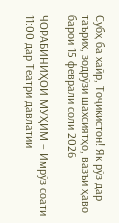Субҳ ба хайр, Тоҷикистон! Як рӯз дар таърих, зодрӯзи шахсиятҳо, вазъи ҳаво барои 15 феврали соли 2026

ЧОРАБИНИҲОИ МУҲИМ – Имрӯз соати 11:00 дар Театри давлатии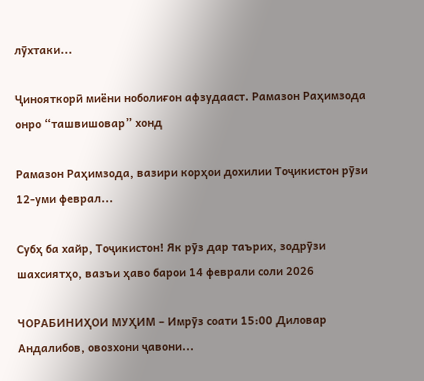лӯхтаки...

Ҷинояткорӣ миёни ноболиғон афзудааст. Рамазон Раҳимзода онро “ташвишовар” хонд

Рамазон Раҳимзода, вазири корҳои дохилии Тоҷикистон рӯзи 12-уми феврал...

Субҳ ба хайр, Тоҷикистон! Як рӯз дар таърих, зодрӯзи шахсиятҳо, вазъи ҳаво барои 14 феврали соли 2026

ЧОРАБИНИҲОИ МУҲИМ – Имрӯз соати 15:00 Диловар Андалибов, овозхони ҷавони...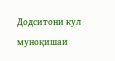Додситони кул муноқишаи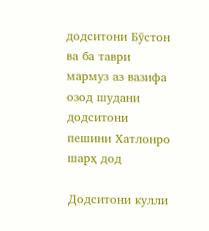додситони Бӯстон ва ба таври мармуз аз вазифа озод шудани додситони пешини Хатлонро шарҳ дод

Додситони кулли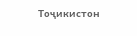Тоҷикистон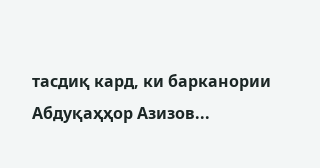тасдиқ кард, ки барканории Абдуқаҳҳор Азизов...